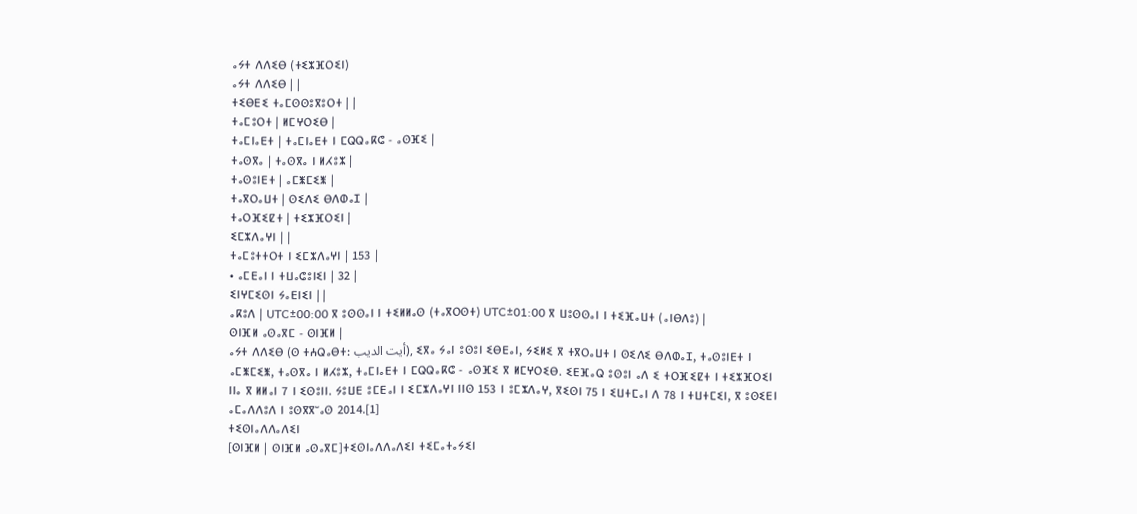ⴰⵢⵜ ⴷⴷⵉⴱ (ⵜⵉⵣⴼⵔⵉⵏ)
ⴰⵢⵜ ⴷⴷⵉⴱ | |
ⵜⵉⴱⴹⵉ ⵜⴰⵎⵙⵙⵓⴳⵓⵔⵜ | |
ⵜⴰⵎⵓⵔⵜ | ⵍⵎⵖⵔⵉⴱ |
ⵜⴰⵎⵏⴰⴹⵜ | ⵜⴰⵎⵏⴰⴹⵜ ⵏ ⵎⵕⵕⴰⴽⵛ - ⴰⵙⴼⵉ |
ⵜⴰⵙⴳⴰ | ⵜⴰⵙⴳⴰ ⵏ ⵍⵃⵓⵣ |
ⵜⴰⵙⵓⵏⴹⵜ | ⴰⵎⵥⵎⵉⵥ |
ⵜⴰⴳⵔⴰⵡⵜ | ⵙⵉⴷⵉ ⴱⴷⵀⴰⵊ |
ⵜⴰⵔⴼⵉⵇⵜ | ⵜⵉⵣⴼⵔⵉⵏ |
ⵉⵎⵣⴷⴰⵖⵏ | |
ⵜⴰⵎⵓⵜⵜⵔⵜ ⵏ ⵉⵎⵣⴷⴰⵖⵏ | 153 |
• ⴰⵎⴹⴰⵏ ⵏ ⵜⵡⴰⵛⵓⵏⵉⵏ | 32 |
ⵉⵏⵖⵎⵉⵙⵏ ⵢⴰⴹⵏⵉⵏ | |
ⴰⴽⵓⴷ | UTC±00:00 ⴳ ⵓⵙⵙⴰⵏ ⵏ ⵜⵉⵍⵍⴰⵙ (ⵜⴰⴳⵔⵙⵜ) UTC±01:00 ⴳ ⵡⵓⵙⵙⴰⵏ ⵏ ⵜⵉⴼⴰⵡⵜ (ⴰⵏⴱⴷⵓ) |
ⵙⵏⴼⵍ ⴰⵙⴰⴳⵎ - ⵙⵏⴼⵍ |
ⴰⵢⵜ ⴷⴷⵉⴱ (ⵙ ⵜⵄⵕⴰⴱⵜ: أيت الديب), ⵉⴳⴰ ⵢⴰⵏ ⵓⵙⵓⵏ ⵉⴱⴹⴰⵏ, ⵢⵉⵍⵉ ⴳ ⵜⴳⵔⴰⵡⵜ ⵏ ⵙⵉⴷⵉ ⴱⴷⵀⴰⵊ, ⵜⴰⵙⵓⵏⴹⵜ ⵏ ⴰⵎⵥⵎⵉⵥ, ⵜⴰⵙⴳⴰ ⵏ ⵍⵃⵓⵣ, ⵜⴰⵎⵏⴰⴹⵜ ⵏ ⵎⵕⵕⴰⴽⵛ - ⴰⵙⴼⵉ ⴳ ⵍⵎⵖⵔⵉⴱ. ⵉⴹⴼⴰⵕ ⵓⵙⵓⵏ ⴰⴷ ⵉ ⵜⵔⴼⵉⵇⵜ ⵏ ⵜⵉⵣⴼⵔⵉⵏ ⵏⵏⴰ ⴳ ⵍⵍⴰⵏ 7 ⵏ ⵉⵙⵓⵏⵏ. ⵢⵓⵡⴹ ⵓⵎⴹⴰⵏ ⵏ ⵉⵎⵣⴷⴰⵖⵏ ⵏⵏⵙ 153 ⵏ ⵓⵎⵣⴷⴰⵖ, ⴳⵉⵙⵏ 75 ⵏ ⵉⵡⵜⵎⴰⵏ ⴷ 78 ⵏ ⵜⵡⵜⵎⵉⵏ, ⴳ ⵓⵙⵉⴹⵏ ⴰⵎⴰⴷⴷⵓⴷ ⵏ ⵓⵙⴳⴳⵯⴰⵙ 2014.[1]
ⵜⵉⵙⵏⴰⴷⴷⴰⴷⵉⵏ
[ⵙⵏⴼⵍ | ⵙⵏⴼⵍ ⴰⵙⴰⴳⵎ]ⵜⵉⵙⵏⴰⴷⴷⴰⴷⵉⵏ ⵜⵉⵎⴰⵜⴰⵢⵉⵏ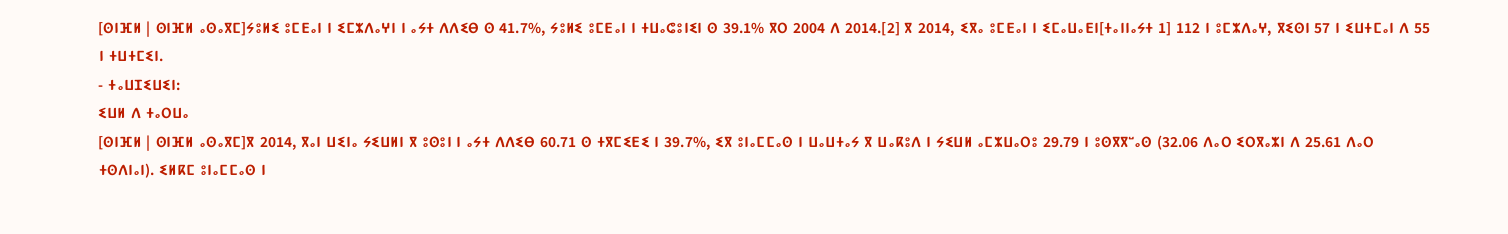[ⵙⵏⴼⵍ | ⵙⵏⴼⵍ ⴰⵙⴰⴳⵎ]ⵢⵓⵍⵉ ⵓⵎⴹⴰⵏ ⵏ ⵉⵎⵣⴷⴰⵖⵏ ⵏ ⴰⵢⵜ ⴷⴷⵉⴱ ⵙ 41.7%, ⵢⵓⵍⵉ ⵓⵎⴹⴰⵏ ⵏ ⵜⵡⴰⵛⵓⵏⵉⵏ ⵙ 39.1% ⴳⵔ 2004 ⴷ 2014.[2] ⴳ 2014, ⵉⴳⴰ ⵓⵎⴹⴰⵏ ⵏ ⵉⵎⴰⵡⴰⴹⵏ[ⵜⴰⵏⵏⴰⵢⵜ 1] 112 ⵏ ⵓⵎⵣⴷⴰⵖ, ⴳⵉⵙⵏ 57 ⵏ ⵉⵡⵜⵎⴰⵏ ⴷ 55 ⵏ ⵜⵡⵜⵎⵉⵏ.
- ⵜⴰⵡⵊⵉⵡⵉⵏ:
ⵉⵡⵍ ⴷ ⵜⴰⵔⵡⴰ
[ⵙⵏⴼⵍ | ⵙⵏⴼⵍ ⴰⵙⴰⴳⵎ]ⴳ 2014, ⴳⴰⵏ ⵡⵉⵏⴰ ⵢⵉⵡⵍⵏ ⴳ ⵓⵙⵓⵏ ⵏ ⴰⵢⵜ ⴷⴷⵉⴱ 60.71 ⵙ ⵜⴳⵎⵉⴹⵉ ⵏ 39.7%, ⵉⴳ ⵓⵏⴰⵎⵎⴰⵙ ⵏ ⵡⴰⵡⵜⴰⵢ ⴳ ⵡⴰⴽⵓⴷ ⵏ ⵢⵉⵡⵍ ⴰⵎⵣⵡⴰⵔⵓ 29.79 ⵏ ⵓⵙⴳⴳⵯⴰⵙ (32.06 ⴷⴰⵔ ⵉⵔⴳⴰⵣⵏ ⴷ 25.61 ⴷⴰⵔ ⵜⵙⴷⵏⴰⵏ). ⵉⵍⴽⵎ ⵓⵏⴰⵎⵎⴰⵙ ⵏ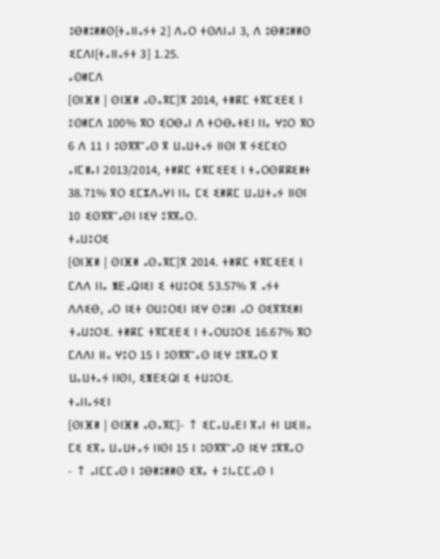ⵓⴱⵍⵓⵍⵍⵙ[ⵜⴰⵏⵏⴰⵢⵜ 2] ⴷⴰⵔ ⵜⵙⴷⵏⴰⵏ 3, ⴷ ⵓⴱⵍⵓⵍⵍⵙ ⵉⵎⴷⵏ[ⵜⴰⵏⵏⴰⵢⵜ 3] 1.25.
ⴰⵙⵍⵎⴷ
[ⵙⵏⴼⵍ | ⵙⵏⴼⵍ ⴰⵙⴰⴳⵎ]ⴳ 2014, ⵜⵍⴽⵎ ⵜⴳⵎⵉⴹⵉ ⵏ ⵓⵙⵍⵎⴷ 100% ⴳⵔ ⵉⵔⴱⴰⵏ ⴷ ⵜⵔⴱⴰⵜⵉⵏ ⵏⵏⴰ ⵖⵓⵔ ⴳⵔ 6 ⴷ 11 ⵏ ⵓⵙⴳⴳⵯⴰⵙ ⴳ ⵡⴰⵡⵜⴰⵢ ⵏⵏⵙⵏ ⴳ ⵢⵉⵎⵉⵔ ⴰⵏⵎⵍⴰⵏ 2013/2014, ⵜⵍⴽⵎ ⵜⴳⵎⵉⴹⵉ ⵏ ⵜⴰⵔⵙⴽⴽⵉⵍⵜ 38.71% ⴳⵔ ⵉⵎⵣⴷⴰⵖⵏ ⵏⵏⴰ ⵎⵉ ⵉⵍⴽⵎ ⵡⴰⵡⵜⴰⵢ ⵏⵏⵙⵏ 10 ⵉⵙⴳⴳⵯⴰⵙⵏ ⵏⵉⵖ ⵓⴳⴳⴰⵔ.
ⵜⴰⵡⵓⵔⵉ
[ⵙⵏⴼⵍ | ⵙⵏⴼⵍ ⴰⵙⴰⴳⵎ]ⴳ 2014. ⵜⵍⴽⵎ ⵜⴳⵎⵉⴹⵉ ⵏ ⵎⴷⴷ ⵏⵏⴰ ⵥⴹⴰⵕⵏⵉⵏ ⵉ ⵜⵡⵓⵔⵉ 53.57% ⴳ ⴰⵢⵜ ⴷⴷⵉⴱ, ⴰⵔ ⵏⵉⵜ ⵙⵡⵓⵔⵉⵏ ⵏⵉⵖ ⵙⵓⵍⵏ ⴰⵔ ⵙⵉⴳⴳⵉⵍⵏ ⵜⴰⵡⵓⵔⵉ. ⵜⵍⴽⵎ ⵜⴳⵎⵉⴹⵉ ⵏ ⵜⴰⵔⵡⵓⵔⵉ 16.67% ⴳⵔ ⵎⴷⴷⵏ ⵏⵏⴰ ⵖⵓⵔ 15 ⵏ ⵓⵙⴳⴳⵯⴰⵙ ⵏⵉⵖ ⵓⴳⴳⴰⵔ ⴳ ⵡⴰⵡⵜⴰⵢ ⵏⵏⵙⵏ, ⵉⵥⴹⵉⵕⵏ ⵉ ⵜⵡⵓⵔⵉ.
ⵜⴰⵏⵏⴰⵢⵉⵏ
[ⵙⵏⴼⵍ | ⵙⵏⴼⵍ ⴰⵙⴰⴳⵎ]- ↑ ⵉⵎⴰⵡⴰⴹⵏ ⴳⴰⵏ ⵜⵏ ⵡⵉⵏⵏⴰ ⵎⵉ ⵉⴳⴰ ⵡⴰⵡⵜⴰⵢ ⵏⵏⵙⵏ 15 ⵏ ⵓⵙⴳⴳⵯⴰⵙ ⵏⵉⵖ ⵓⴳⴳⴰⵔ
- ↑ ⴰⵏⵎⵎⴰⵙ ⵏ ⵓⴱⵍⵓⵍⵍⵙ ⵉⴳⴰ ⵜ ⵓⵏⴰⵎⵎⴰⵙ ⵏ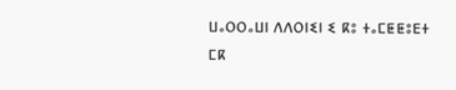ⵡⴰⵔⵔⴰⵡⵏ ⴷⴷⵔⵏⵉⵏ ⵉ ⴽⵓ ⵜⴰⵎⵟⵟⵓⴹⵜ ⵎⴽ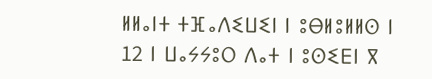ⵍⵍⴰⵏⵜ ⵜⴼⴰⴷⵉⵡⵉⵏ ⵏ ⵓⴱⵍⵓⵍⵍⵙ ⵏ 12 ⵏ ⵡⴰⵢⵢⵓⵔ ⴷⴰⵜ ⵏ ⵓⵙⵉⴹⵏ ⴳ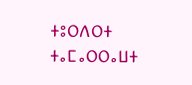ⵜⵓⵔⴷⵔⵜ ⵜⴰⵎⴰⵔⵔⴰⵡⵜ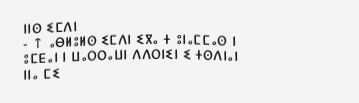ⵏⵏⵙ ⵉⵎⴷⵏ
- ↑ ⴰⴱⵍⵓⵍⵙ ⵉⵎⴷⵏ ⵉⴳⴰ ⵜ ⵓⵏⴰⵎⵎⴰⵙ ⵏ ⵓⵎⴹⴰⵏ ⵏ ⵡⴰⵔⵔⴰⵡⵏ ⴷⴷⵔⵏⵉⵏ ⵉ ⵜⵙⴷⵏⴰⵏ ⵏⵏⴰ ⵎⵉ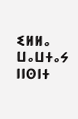ⵉⵍⵍⴰ ⵡⴰⵡⵜⴰⵢ ⵏⵏⵙⵏⵜ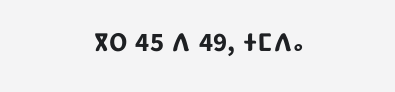ⴳⵔ 45 ⴷ 49, ⵜⵎⴷⴰ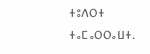ⵜⵓⴷⵔⵜ ⵜⴰⵎⴰⵔⵔⴰⵡⵜ.